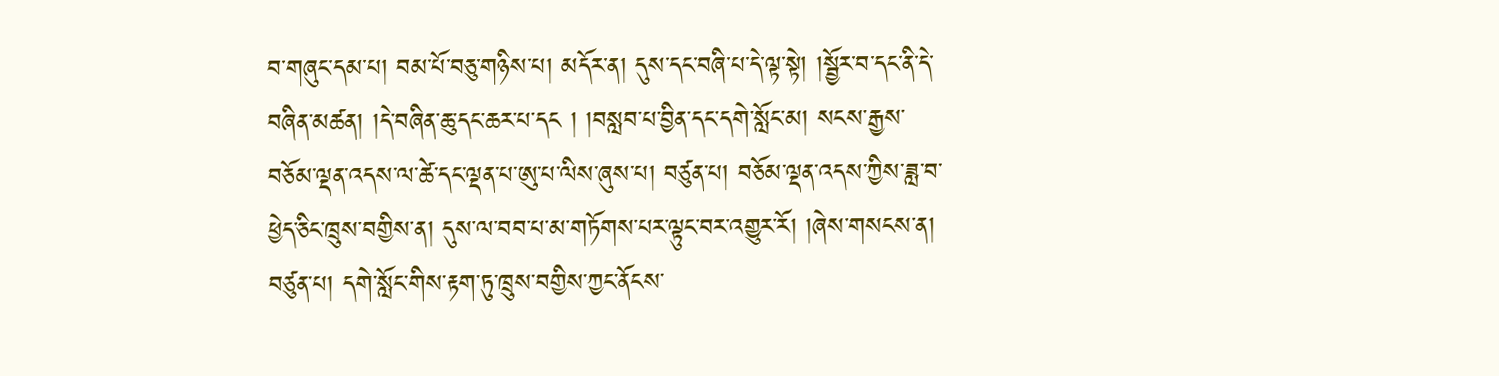བ་གཞུང་དམ་པ། བམ་པོ་བཅུ་གཉིས་པ། མདོར་ན། དུས་དང་བཞི་པ་དེ་ལྟ་སྟེ། །སྦྱོར་བ་དང་ནི་དེ་བཞིན་མཚན། །དེ་བཞིན་ཆུ་དང་ཆར་པ་དང ། །བསླབ་པ་བྱིན་དང་དགེ་སློང་མ། སངས་རྒྱས་བཅོམ་ལྡན་འདས་ལ་ཚེ་དང་ལྡན་པ་ཨུ་པ་ལིས་ཞུས་པ། བཙུན་པ། བཅོམ་ལྡན་འདས་ཀྱིས་ཟླ་བ་ཕྱེད་ཅིང་ཁྲུས་བགྱིས་ན། དུས་ལ་བབ་པ་མ་གཏོགས་པར་ལྟུང་བར་འགྱུར་རོ། །ཞེས་གསངས་ན། བཙུན་པ། དགེ་སློང་གིས་རྟག་ཏུ་ཁྲུས་བགྱིས་ཀྱང་ནོངས་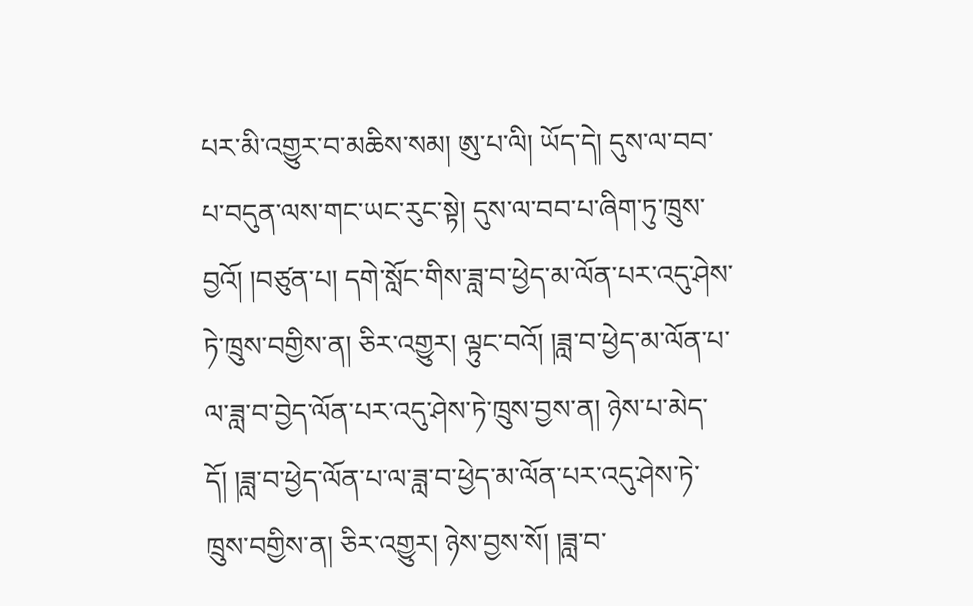པར་མི་འགྱུར་བ་མཆིས་སམ། ཨུ་པ་ལི། ཡོད་དེ། དུས་ལ་བབ་པ་བདུན་ལས་གང་ཡང་རུང་སྟེ། དུས་ལ་བབ་པ་ཞིག་ཏུ་ཁྲུས་བྱའོ། །བཙུན་པ། དགེ་སློང་གིས་ཟླ་བ་ཕྱེད་མ་ལོན་པར་འདུ་ཤེས་ཏེ་ཁྲུས་བགྱིས་ན། ཅིར་འགྱུར། ལྟུང་བའོ། །ཟླ་བ་ཕྱེད་མ་ལོན་པ་ལ་ཟླ་བ་བྱེད་ལོན་པར་འདུ་ཤེས་ཏེ་ཁྲུས་བྱས་ན། ཉེས་པ་མེད་དོ། །ཟླ་བ་ཕྱེད་ལོན་པ་ལ་ཟླ་བ་ཕྱེད་མ་ལོན་པར་འདུ་ཤེས་ཏེ་ཁྲུས་བགྱིས་ན། ཅིར་འགྱུར། ཉེས་བྱས་སོ། །ཟླ་བ་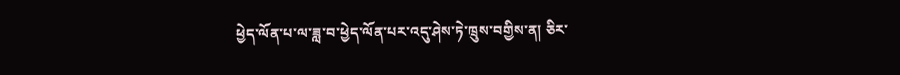ཕྱེད་ལོན་པ་ལ་ཟླ་བ་ཕྱེད་ལོན་པར་འདུ་ཤེས་ཏེ་ཁྲུས་བགྱིས་ན། ཅིར་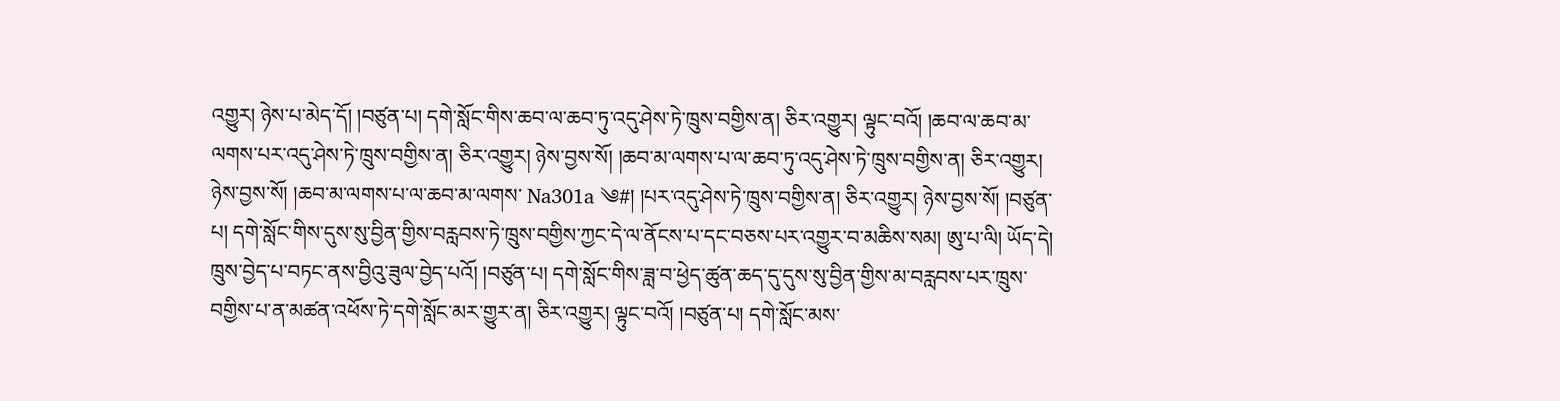འགྱུར། ཉེས་པ་མེད་དོ། །བཙུན་པ། དགེ་སློང་གིས་ཆབ་ལ་ཆབ་ཏུ་འདུ་ཤེས་ཏེ་ཁྲུས་བགྱིས་ན། ཅིར་འགྱུར། ལྟུང་བའོ། །ཆབ་ལ་ཆབ་མ་ལགས་པར་འདུ་ཤེས་ཏེ་ཁྲུས་བགྱིས་ན། ཅིར་འགྱུར། ཉེས་བྱས་སོ། །ཆབ་མ་ལགས་པ་ལ་ཆབ་ཏུ་འདུ་ཤེས་ཏེ་ཁྲུས་བགྱིས་ན། ཅིར་འགྱུར། ཉེས་བྱས་སོ། །ཆབ་མ་ལགས་པ་ལ་ཆབ་མ་ལགས་ Na301a ༄#། །པར་འདུ་ཤེས་ཏེ་ཁྲུས་བགྱིས་ན། ཅིར་འགྱུར། ཉེས་བྱས་སོ། །བཙུན་པ། དགེ་སློང་གིས་དུས་སུ་བྱིན་གྱིས་བརླབས་ཏེ་ཁྲུས་བགྱིས་ཀྱང་དེ་ལ་ནོངས་པ་དང་བཅས་པར་འགྱུར་བ་མཆིས་སམ། ཨུ་པ་ལི། ཡོད་དེ། ཁྲུས་བྱེད་པ་བཏང་ནས་བྱིའུ་ཟུལ་བྱེད་པའོ། །བཙུན་པ། དགེ་སློང་གིས་ཟླ་བ་ཕྱེད་ཚུན་ཆད་དུ་དུས་སུ་བྱིན་གྱིས་མ་བརླབས་པར་ཁྲུས་བགྱིས་པ་ན་མཚན་འཕོས་ཏེ་དགེ་སློང་མར་གྱུར་ན། ཅིར་འགྱུར། ལྟུང་བའོ། །བཙུན་པ། དགེ་སློང་མས་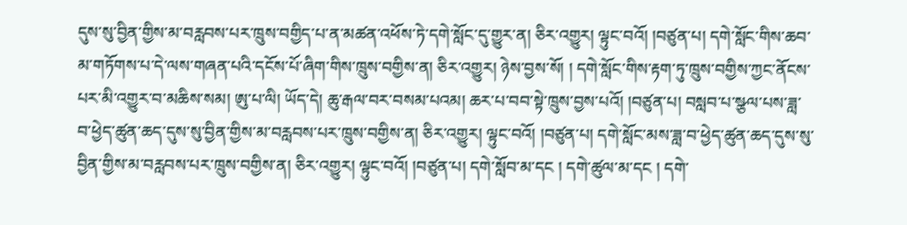དུས་སུ་བྱིན་གྱིས་མ་བརླབས་པར་ཁྲུས་བགྱིད་པ་ན་མཚན་འཕོས་ཏེ་དགེ་སློང་དུ་གྱུར་ན། ཅིར་འགྱུར། ལྟུང་བའོ། །བཙུན་པ། དགེ་སློང་གིས་ཆབ་མ་གཏོགས་པ་དེ་ལས་གཞན་པའི་དངོས་པོ་ཞིག་གིས་ཁྲུས་བགྱིས་ན། ཅིར་འགྱུར། ཉེས་བྱས་སོ། ། དགེ་སློང་གིས་རྟག་ཏུ་ཁྲུས་བགྱིས་ཀྱང་ནོངས་པར་མི་འགྱུར་བ་མཆིས་སམ། ཨུ་པ་ལི། ཡོད་དེ། ཆུ་རྒལ་བར་བསམ་པའམ། ཆར་པ་བབ་སྟེ་ཁྲུས་བྱས་པའོ། །བཙུན་པ། བསླབ་པ་སྩལ་པས་ཟླ་བ་ཕྱེད་ཚུན་ཆད་དུས་སུ་བྱིན་གྱིས་མ་བརླབས་པར་ཁྲུས་བགྱིས་ན། ཅིར་འགྱུར། ལྟུང་བའོ། །བཙུན་པ། དགེ་སློང་མས་ཟླ་བ་ཕྱེད་ཚུན་ཆད་དུས་སུ་བྱིན་གྱིས་མ་བརླབས་པར་ཁྲུས་བགྱིས་ན། ཅིར་འགྱུར། ལྟུང་བའོ། །བཙུན་པ། དགེ་སློབ་མ་དང ། དགེ་ཚུལ་མ་དང ། དགེ་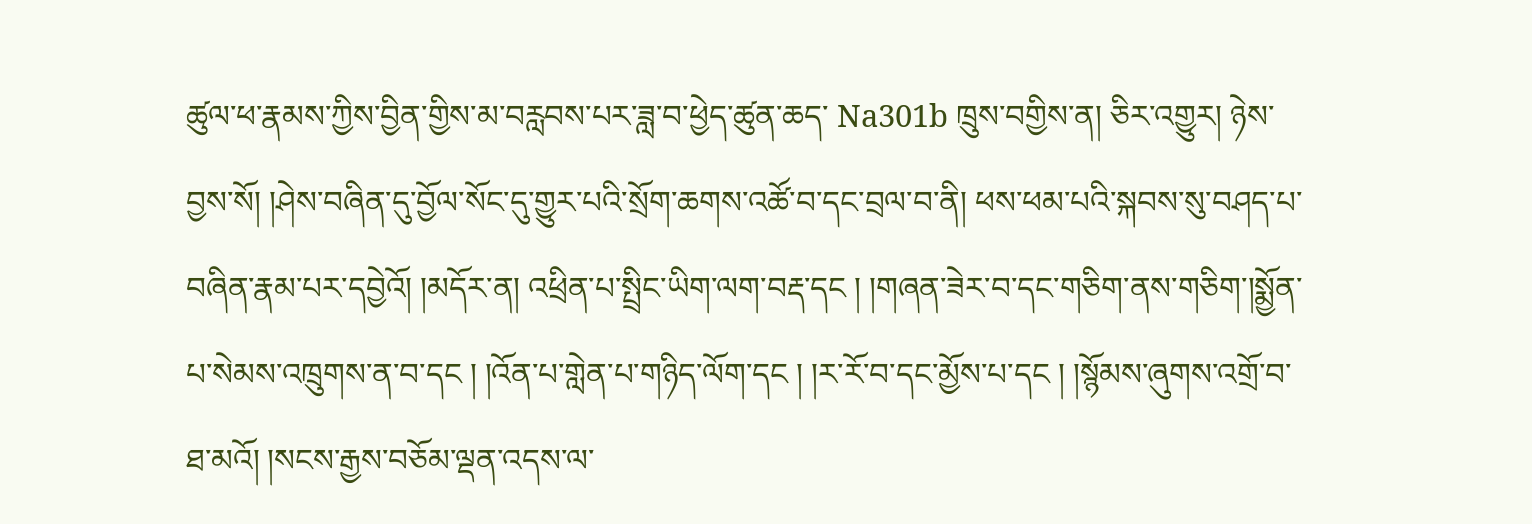ཚུལ་ཕ་རྣམས་ཀྱིས་བྱིན་གྱིས་མ་བརླབས་པར་ཟླ་བ་ཕྱེད་ཚུན་ཆད་ Na301b ཁྲུས་བགྱིས་ན། ཅིར་འགྱུར། ཉེས་བྱས་སོ། །ཤེས་བཞིན་དུ་བྱོལ་སོང་དུ་གྱུར་པའི་སྲོག་ཆགས་འཚོ་བ་དང་བྲལ་བ་ནི། ཕས་ཕམ་པའི་སྐབས་སུ་བཤད་པ་བཞིན་རྣམ་པར་དབྱེའོ། །མདོར་ན། འཕྲིན་པ་སྤྲིང་ཡིག་ལག་བརྡ་དང ། །གཞན་ཟེར་བ་དང་གཅིག་ནས་གཅིག་།སྨྱོན་པ་སེམས་འཁྲུགས་ན་བ་དང ། །འོན་པ་གླེན་པ་གཉིད་ལོག་དང ། །ར་རོ་བ་དང་མྱོས་པ་དང ། །སྙོམས་ཞུགས་འགྲོ་བ་ཐ་མའོ། །སངས་རྒྱས་བཅོམ་ལྡན་འདས་ལ་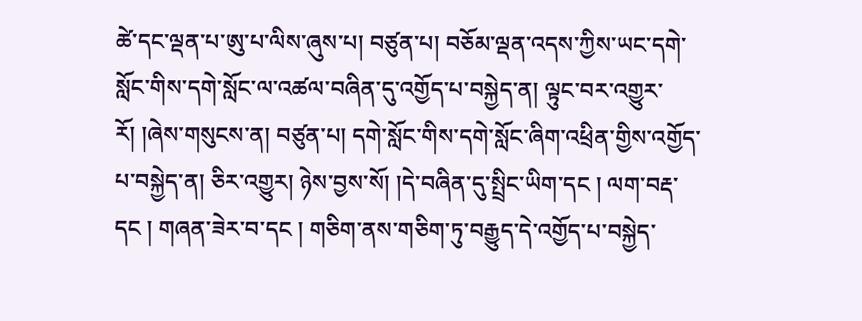ཚེ་དང་ལྡན་པ་ཨུ་པ་ལིས་ཞུས་པ། བཙུན་པ། བཅོམ་ལྡན་འདས་ཀྱིས་ཡང་དགེ་སློང་གིས་དགེ་སློང་ལ་འཚལ་བཞིན་དུ་འགྱོད་པ་བསྐྱེད་ན། ལྟུང་བར་འགྱུར་རོ། །ཞེས་གསུངས་ན། བཙུན་པ། དགེ་སློང་གིས་དགེ་སློང་ཞིག་འཕྲིན་གྱིས་འགྱོད་པ་བསྐྱེད་ན། ཅིར་འགྱུར། ཉེས་བྱས་སོ། །དེ་བཞིན་དུ་སྤྲིང་ཡིག་དང ། ལག་བརྡ་དང ། གཞན་ཟེར་བ་དང ། གཅིག་ནས་གཅིག་ཏུ་བརྒྱུད་དེ་འགྱོད་པ་བསྐྱེད་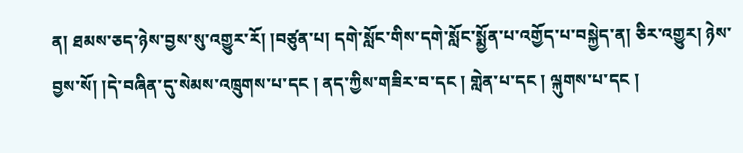ན། ཐམས་ཅད་ཉེས་བྱས་སུ་འགྱུར་རོ། །བཙུན་པ། དགེ་སློང་གིས་དགེ་སློང་སྨྱོན་པ་འགྱོད་པ་བསྐྱེད་ན། ཅིར་འགྱུར། ཉེས་བྱས་སོ། །དེ་བཞིན་དུ་སེམས་འཁྲུགས་པ་དང ། ནད་ཀྱིས་གཟིར་བ་དང ། གླེན་པ་དང ། ལྐུགས་པ་དང །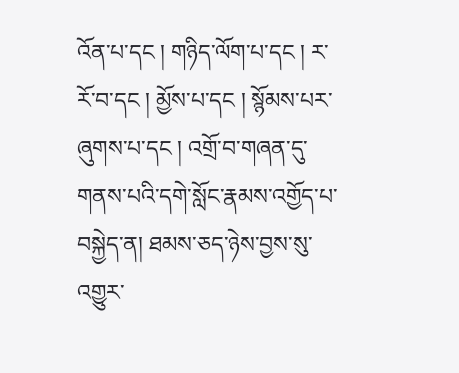འོན་པ་དང ། གཉིད་ལོག་པ་དང ། ར་རོ་བ་དང ། མྱོས་པ་དང ། སྙོམས་པར་ཞུགས་པ་དང ། འགྲོ་བ་གཞན་དུ་གནས་པའི་དགེ་སློང་རྣམས་འགྱོད་པ་བསྐྱེད་ན། ཐམས་ཅད་ཉེས་བྱས་སུ་འགྱུར་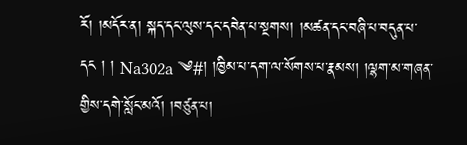རོ། །མདོར་ན། སྐད་དང་ལུས་དང་དབེན་པ་སྔགས། །མཚན་དང་བཞི་པ་བདུན་པ་དང ། ། Na302a ༄#། །ཁྱིམ་པ་དག་ལ་སོགས་པ་རྣམས། །ལྷག་མ་གཞན་གྱིས་དགེ་སློང་མའོ། །བཙུན་པ།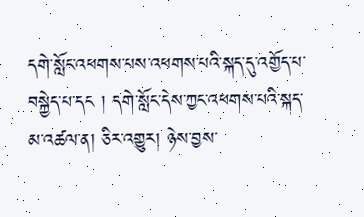དགེ་སློང་འཕགས་པས་འཕགས་པའི་སྐད་དུ་འགྱོད་པ་བསྐྱེད་པ་དང ། དགེ་སློང་དེས་ཀྱང་འཕགས་པའི་སྐད་མ་འཚལ་ན། ཅིར་འགྱུར། ཉེས་བྱས་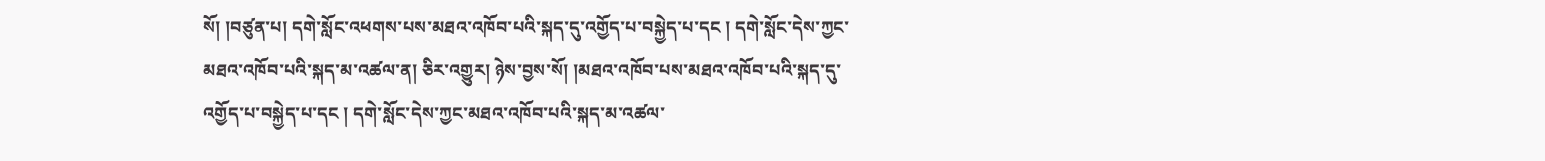སོ། །བཙུན་པ། དགེ་སློང་འཕགས་པས་མཐའ་འཁོབ་པའི་སྐད་དུ་འགྱོད་པ་བསྐྱེད་པ་དང ། དགེ་སློང་དེས་ཀྱང་མཐའ་འཁོབ་པའི་སྐད་མ་འཚལ་ན། ཅིར་འགྱུར། ཉེས་བྱས་སོ། །མཐའ་འཁོབ་པས་མཐའ་འཁོབ་པའི་སྐད་དུ་འགྱོད་པ་བསྐྱེད་པ་དང ། དགེ་སློང་དེས་ཀྱང་མཐའ་འཁོབ་པའི་སྐད་མ་འཚལ་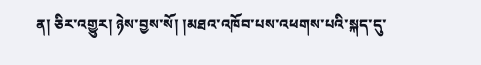ན། ཅིར་འགྱུར། ཉེས་བྱས་སོ། །མཐའ་འཁོབ་པས་འཕགས་པའི་སྐད་དུ་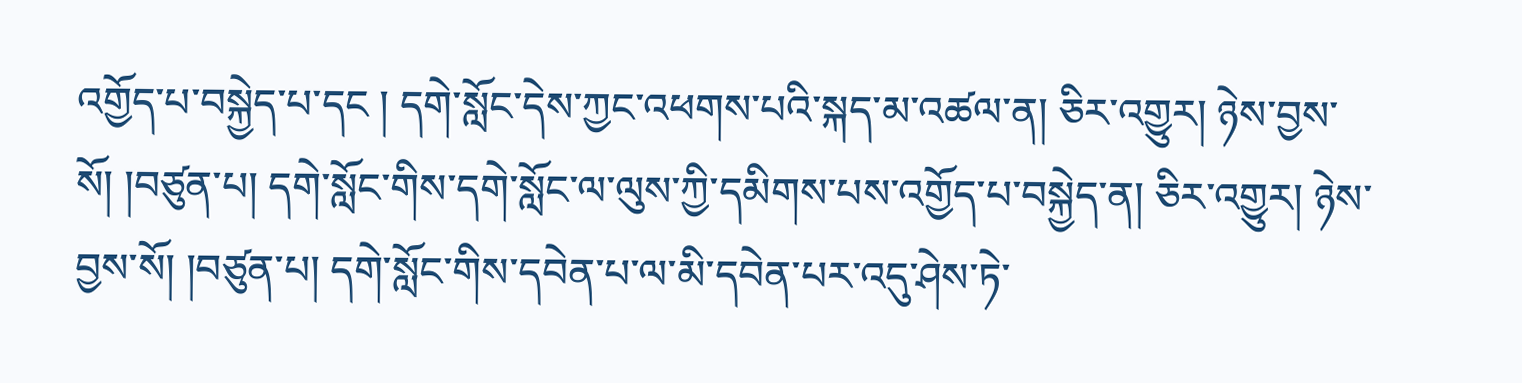འགྱོད་པ་བསྐྱེད་པ་དང ། དགེ་སློང་དེས་ཀྱང་འཕགས་པའི་སྐད་མ་འཚལ་ན། ཅིར་འགྱུར། ཉེས་བྱས་སོ། །བཙུན་པ། དགེ་སློང་གིས་དགེ་སློང་ལ་ལུས་ཀྱི་དམིགས་པས་འགྱོད་པ་བསྐྱེད་ན། ཅིར་འགྱུར། ཉེས་བྱས་སོ། །བཙུན་པ། དགེ་སློང་གིས་དབེན་པ་ལ་མི་དབེན་པར་འདུ་ཤེས་ཏེ་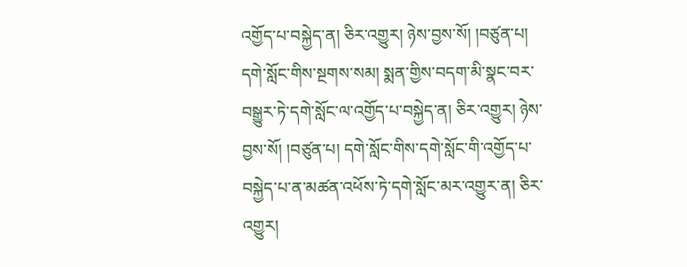འགྱོད་པ་བསྐྱེད་ན། ཅིར་འགྱུར། ཉེས་བྱས་སོ། །བཙུན་པ། དགེ་སློང་གིས་སྔགས་སམ། སྨན་གྱིས་བདག་མི་སྣང་བར་བསྒྱུར་ཏེ་དགེ་སློང་ལ་འགྱོད་པ་བསྐྱེད་ན། ཅིར་འགྱུར། ཉེས་བྱས་སོ། །བཙུན་པ། དགེ་སློང་གིས་དགེ་སློང་གི་འགྱོད་པ་བསྐྱེད་པ་ན་མཚན་འཕོས་ཏེ་དགེ་སློང་མར་འགྱུར་ན། ཅིར་འགྱུར།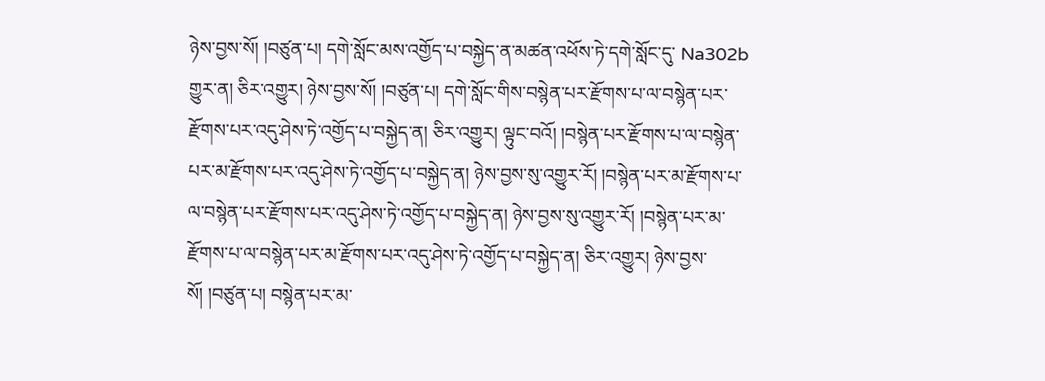ཉེས་བྱས་སོ། །བཙུན་པ། དགེ་སློང་མས་འགྱོད་པ་བསྐྱེད་ན་མཚན་འཕོས་ཏེ་དགེ་སློང་དུ་ Na302b གྱུར་ན། ཅིར་འགྱུར། ཉེས་བྱས་སོ། །བཙུན་པ། དགེ་སློང་གིས་བསྙེན་པར་རྫོགས་པ་ལ་བསྙེན་པར་རྫོགས་པར་འདུ་ཤེས་ཏེ་འགྱོད་པ་བསྐྱེད་ན། ཅིར་འགྱུར། ལྟུང་བའོ། །བསྙེན་པར་རྫོགས་པ་ལ་བསྙེན་པར་མ་རྫོགས་པར་འདུ་ཤེས་ཏེ་འགྱོད་པ་བསྐྱེད་ན། ཉེས་བྱས་སུ་འགྱུར་རོ། །བསྙེན་པར་མ་རྫོགས་པ་ལ་བསྙེན་པར་རྫོགས་པར་འདུ་ཤེས་ཏེ་འགྱོད་པ་བསྐྱེད་ན། ཉེས་བྱས་སུ་འགྱུར་རོ། །བསྙེན་པར་མ་རྫོགས་པ་ལ་བསྙེན་པར་མ་རྫོགས་པར་འདུ་ཤེས་ཏེ་འགྱོད་པ་བསྐྱེད་ན། ཅིར་འགྱུར། ཉེས་བྱས་སོ། །བཙུན་པ། བསྙེན་པར་མ་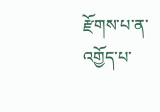རྫོགས་པ་ན་འགྱོད་པ་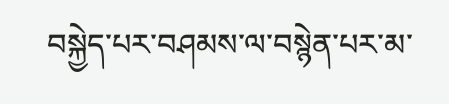བསྐྱེད་པར་བཤམས་ལ་བསྙེན་པར་མ་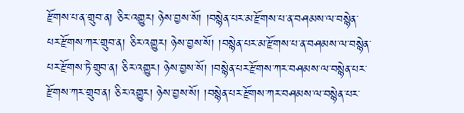རྫོགས་པ་ན་གྲུབ་ན། ཅིར་འགྱུར། ཉེས་བྱས་སོ། །བསྙེན་པར་མ་རྫོགས་པ་ན་བཤམས་ལ་བསྙེན་པར་རྫོགས་ཀར་གྲུབ་ན། ཅིར་འགྱུར། ཉེས་བྱས་སོ། །བསྙེན་པར་མ་རྫོགས་པ་ན་བཤམས་ལ་བསྙེན་པར་རྫོགས་ཏེ་གྲུབ་ན། ཅིར་འགྱུར། ཉེས་བྱས་སོ། །བསྙེན་པར་རྫོགས་ཀར་བཤམས་ལ་བསྙེན་པར་རྫོགས་ཀར་གྲུབ་ན། ཅིར་འགྱུར། ཉེས་བྱས་སོ། །བསྙེན་པར་རྫོགས་ཀར་བཤམས་ལ་བསྙེན་པར་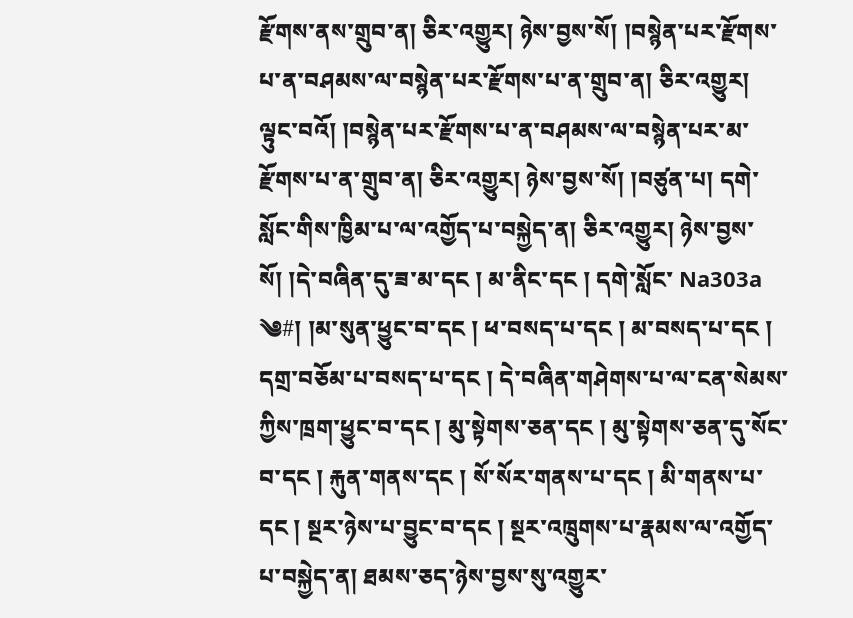རྫོགས་ནས་གྲུབ་ན། ཅིར་འགྱུར། ཉེས་བྱས་སོ། །བསྙེན་པར་རྫོགས་པ་ན་བཤམས་ལ་བསྙེན་པར་རྫོགས་པ་ན་གྲུབ་ན། ཅིར་འགྱུར། ལྟུང་བའོ། །བསྙེན་པར་རྫོགས་པ་ན་བཤམས་ལ་བསྙེན་པར་མ་རྫོགས་པ་ན་གྲུབ་ན། ཅིར་འགྱུར། ཉེས་བྱས་སོ། །བཙུན་པ། དགེ་སློང་གིས་ཁྱིམ་པ་ལ་འགྱོད་པ་བསྐྱེད་ན། ཅིར་འགྱུར། ཉེས་བྱས་སོ། །དེ་བཞིན་དུ་ཟ་མ་དང ། མ་ནིང་དང ། དགེ་སློང་ Na303a ༄#། །མ་སུན་ཕྱུང་བ་དང ། ཕ་བསད་པ་དང ། མ་བསད་པ་དང ། དགྲ་བཅོམ་པ་བསད་པ་དང ། དེ་བཞིན་གཤེགས་པ་ལ་ངན་སེམས་ཀྱིས་ཁྲག་ཕྱུང་བ་དང ། མུ་སྟེགས་ཅན་དང ། མུ་སྟེགས་ཅན་དུ་སོང་བ་དང ། རྐུན་གནས་དང ། སོ་སོར་གནས་པ་དང ། མི་གནས་པ་དང ། སྔར་ཉེས་པ་བྱུང་བ་དང ། སྔར་འཁྲུགས་པ་རྣམས་ལ་འགྱོད་པ་བསྐྱེད་ན། ཐམས་ཅད་ཉེས་བྱས་སུ་འགྱུར་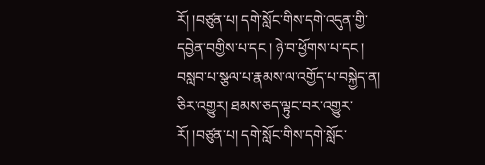རོ། །བཙུན་པ། དགེ་སློང་གིས་དགེ་འདུན་གྱི་དབྱེན་བགྱིས་པ་དང ། ཉེ་བ་ཕྱོགས་པ་དང ། བསླབ་པ་སྩལ་པ་རྣམས་ལ་འགྱོད་པ་བསྐྱེད་ན། ཅིར་འགྱུར། ཐམས་ཅད་ལྟུང་བར་འགྱུར་རོ། །བཙུན་པ། དགེ་སློང་གིས་དགེ་སློང་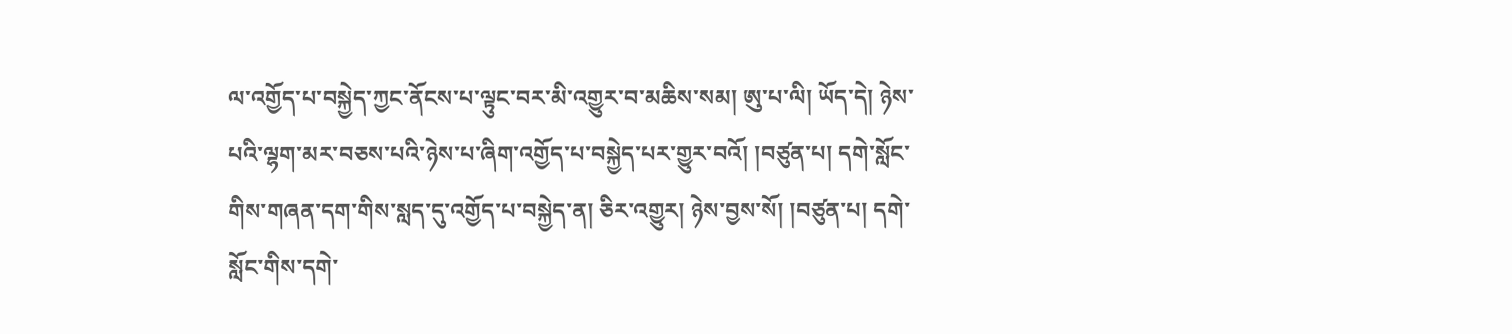ལ་འགྱོད་པ་བསྐྱེད་ཀྱང་ནོངས་པ་ལྟུང་བར་མི་འགྱུར་བ་མཆིས་སམ། ཨུ་པ་ལི། ཡོད་དེ། ཉེས་པའི་ལྷག་མར་བཅས་པའི་ཉེས་པ་ཞིག་འགྱོད་པ་བསྐྱེད་པར་གྱུར་བའོ། །བཙུན་པ། དགེ་སློང་གིས་གཞན་དག་གིས་སླད་དུ་འགྱོད་པ་བསྐྱེད་ན། ཅིར་འགྱུར། ཉེས་བྱས་སོ། །བཙུན་པ། དགེ་སློང་གིས་དགེ་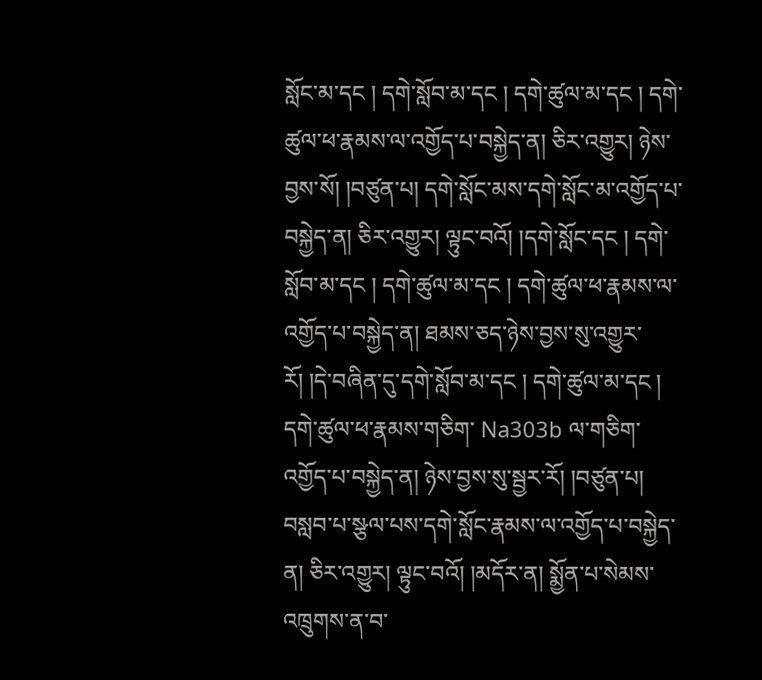སློང་མ་དང ། དགེ་སློབ་མ་དང ། དགེ་ཚུལ་མ་དང ། དགེ་ཚུལ་ཕ་རྣམས་ལ་འགྱོད་པ་བསྐྱེད་ན། ཅིར་འགྱུར། ཉེས་བྱས་སོ། །བཙུན་པ། དགེ་སློང་མས་དགེ་སློང་མ་འགྱོད་པ་བསྐྱེད་ན། ཅིར་འགྱུར། ལྟུང་བའོ། །དགེ་སློང་དང ། དགེ་སློབ་མ་དང ། དགེ་ཚུལ་མ་དང ། དགེ་ཚུལ་ཕ་རྣམས་ལ་འགྱོད་པ་བསྐྱེད་ན། ཐམས་ཅད་ཉེས་བྱས་སུ་འགྱུར་རོ། །དེ་བཞིན་དུ་དགེ་སློབ་མ་དང ། དགེ་ཚུལ་མ་དང ། དགེ་ཚུལ་ཕ་རྣམས་གཅིག་ Na303b ལ་གཅིག་འགྱོད་པ་བསྐྱེད་ན། ཉེས་བྱས་སུ་སྦྱར་རོ། །བཙུན་པ། བསླབ་པ་སྩལ་པས་དགེ་སློང་རྣམས་ལ་འགྱོད་པ་བསྐྱེད་ན། ཅིར་འགྱུར། ལྟུང་བའོ། །མདོར་ན། སྨྱོན་པ་སེམས་འཁྲུགས་ན་བ་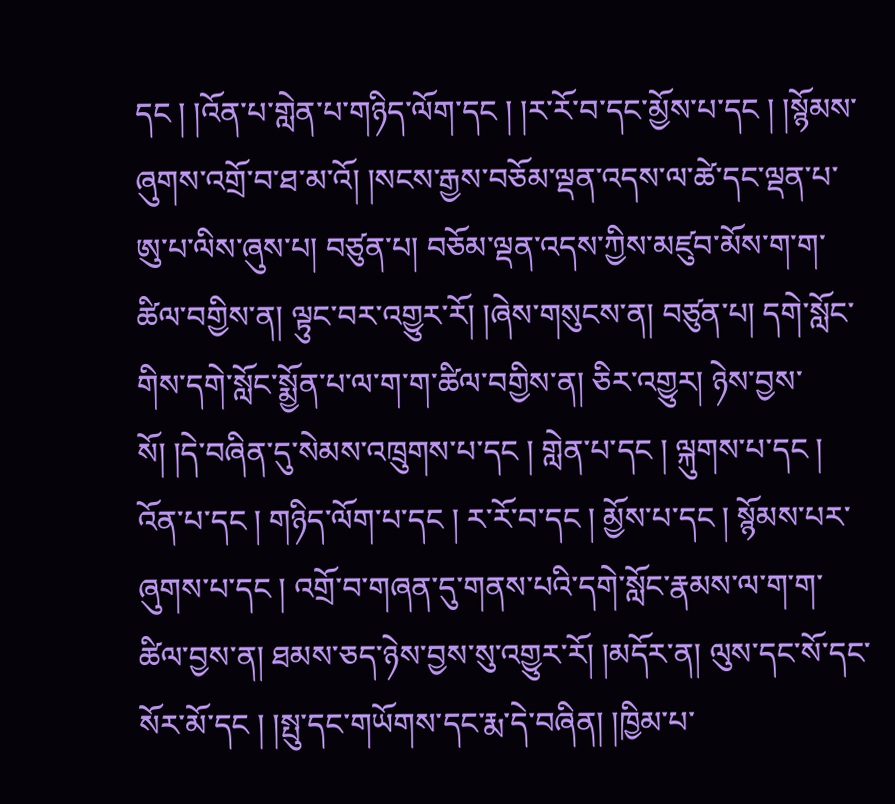དང ། །འོན་པ་གླེན་པ་གཉིད་ལོག་དང ། །ར་རོ་བ་དང་མྱོས་པ་དང ། །སྙོམས་ཞུགས་འགྲོ་བ་ཐ་མ་འོ། །སངས་རྒྱས་བཅོམ་ལྡན་འདས་ལ་ཚེ་དང་ལྡན་པ་ཨུ་པ་ལིས་ཞུས་པ། བཙུན་པ། བཅོམ་ལྡན་འདས་ཀྱིས་མཛུབ་མོས་ག་ག་ཚིལ་བགྱིས་ན། ལྟུང་བར་འགྱུར་རོ། །ཞེས་གསུངས་ན། བཙུན་པ། དགེ་སློང་གིས་དགེ་སློང་སྨྱོན་པ་ལ་ག་ག་ཚིལ་བགྱིས་ན། ཅིར་འགྱུར། ཉེས་བྱས་སོ། །དེ་བཞིན་དུ་སེམས་འཁྲུགས་པ་དང ། གླེན་པ་དང ། ལྐུགས་པ་དང ། འོན་པ་དང ། གཉིད་ལོག་པ་དང ། ར་རོ་བ་དང ། མྱོས་པ་དང ། སྙོམས་པར་ཞུགས་པ་དང ། འགྲོ་བ་གཞན་དུ་གནས་པའི་དགེ་སློང་རྣམས་ལ་ག་ག་ཚིལ་བྱས་ན། ཐམས་ཅད་ཉེས་བྱས་སུ་འགྱུར་རོ། །མདོར་ན། ལུས་དང་སོ་དང་སོར་མོ་དང ། །སྤུ་དང་གཡོགས་དང་རྨ་དེ་བཞིན། །ཁྱིམ་པ་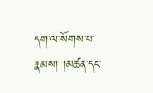དག་ལ་སོགས་པ་རྣམས། །མཚན་དང་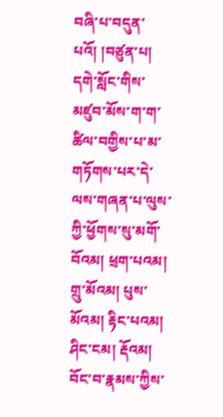བཞི་པ་བདུན་པའོ། །བཙུན་པ། དགེ་སློང་གིས་མཛུབ་མོས་ག་ག་ཚིལ་བགྱིས་པ་མ་གཏོགས་པར་དེ་ལས་གཞན་པ་ལུས་ཀྱི་ཕྱོགས་སུ་མགོ་བོའམ། ཕྲག་པའམ། གྲུ་མོའམ། པུས་མོའམ། རྟིང་པའམ། ཤིང་ངམ། རྡོའམ། བོང་བ་རྣམས་ཀྱིས་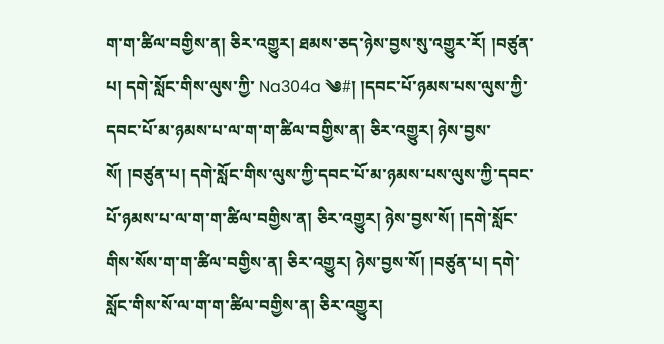ག་ག་ཚིལ་བགྱིས་ན། ཅིར་འགྱུར། ཐམས་ཅད་ཉེས་བྱས་སུ་འགྱུར་རོ། །བཙུན་པ། དགེ་སློང་གིས་ལུས་ཀྱི་ Na304a ༄#། །དབང་པོ་ཉམས་པས་ལུས་ཀྱི་དབང་པོ་མ་ཉམས་པ་ལ་ག་ག་ཚིལ་བགྱིས་ན། ཅིར་འགྱུར། ཉེས་བྱས་སོ། །བཙུན་པ། དགེ་སློང་གིས་ལུས་ཀྱི་དབང་པོ་མ་ཉམས་པས་ལུས་ཀྱི་དབང་པོ་ཉམས་པ་ལ་ག་ག་ཚིལ་བགྱིས་ན། ཅིར་འགྱུར། ཉེས་བྱས་སོ། །དགེ་སློང་གིས་སོས་ག་ག་ཚིལ་བགྱིས་ན། ཅིར་འགྱུར། ཉེས་བྱས་སོ། །བཙུན་པ། དགེ་སློང་གིས་སོ་ལ་ག་ག་ཚིལ་བགྱིས་ན། ཅིར་འགྱུར།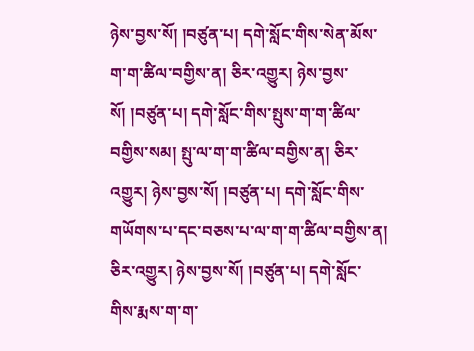ཉེས་བྱས་སོ། །བཙུན་པ། དགེ་སློང་གིས་སེན་མོས་ག་ག་ཚིལ་བགྱིས་ན། ཅིར་འགྱུར། ཉེས་བྱས་སོ། །བཙུན་པ། དགེ་སློང་གིས་སྤུས་ག་ག་ཚིལ་བགྱིས་སམ། སྤུ་ལ་ག་ག་ཚིལ་བགྱིས་ན། ཅིར་འགྱུར། ཉེས་བྱས་སོ། །བཙུན་པ། དགེ་སློང་གིས་གཡོགས་པ་དང་བཅས་པ་ལ་ག་ག་ཚིལ་བགྱིས་ན། ཅིར་འགྱུར། ཉེས་བྱས་སོ། །བཙུན་པ། དགེ་སློང་གིས་རྨས་ག་ག་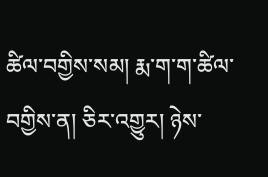ཚིལ་བགྱིས་སམ། རྨ་ག་ག་ཚིལ་བགྱིས་ན། ཅིར་འགྱུར། ཉེས་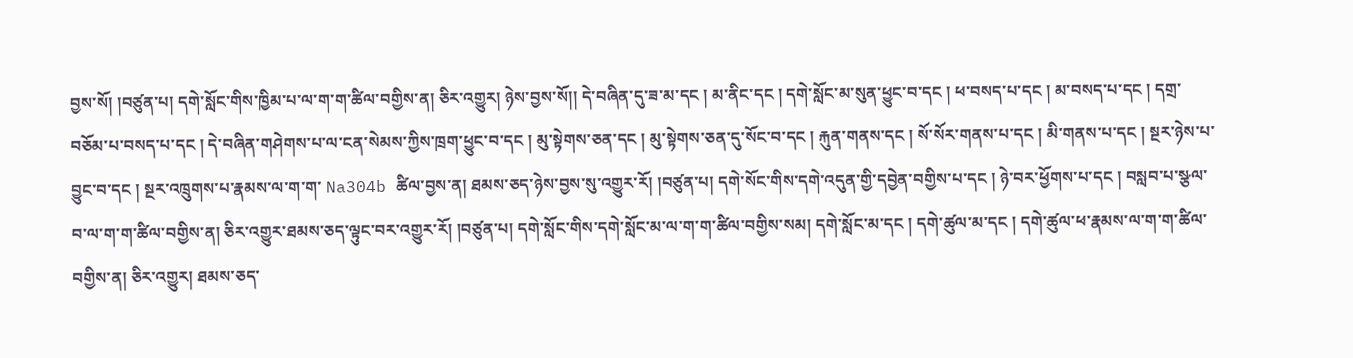བྱས་སོ། །བཙུན་པ། དགེ་སློང་གིས་ཁྱིམ་པ་ལ་ག་ག་ཚིལ་བགྱིས་ན། ཅིར་འགྱུར། ཉེས་བྱས་སོ།། དེ་བཞིན་དུ་ཟ་མ་དང ། མ་ནིང་དང ། དགེ་སློང་མ་སུན་ཕྱུང་བ་དང ། ཕ་བསད་པ་དང ། མ་བསད་པ་དང ། དགྲ་བཅོམ་པ་བསད་པ་དང ། དེ་བཞིན་གཤེགས་པ་ལ་ངན་སེམས་ཀྱིས་ཁྲག་ཕྱུང་བ་དང ། མུ་སྟེགས་ཅན་དང ། མུ་སྟེགས་ཅན་དུ་སོང་བ་དང ། རྐུན་གནས་དང ། སོ་སོར་གནས་པ་དང ། མི་གནས་པ་དང ། སྔར་ཉེས་པ་བྱུང་བ་དང ། སྔར་འཁྲུགས་པ་རྣམས་ལ་ག་ག་ Na304b ཚིལ་བྱས་ན། ཐམས་ཅད་ཉེས་བྱས་སུ་འགྱུར་རོ། །བཙུན་པ། དགེ་སོང་གིས་དགེ་འདུན་གྱི་དབྱེན་བགྱིས་པ་དང ། ཉེ་བར་ཕྱོགས་པ་དང ། བསླབ་པ་སྩལ་བ་ལ་ག་ག་ཚིལ་བགྱིས་ན། ཅིར་འགྱུར་ཐམས་ཅད་ལྟུང་བར་འགྱུར་རོ། །བཙུན་པ། དགེ་སློང་གིས་དགེ་སློང་མ་ལ་ག་ག་ཚིལ་བགྱིས་སམ། དགེ་སློང་མ་དང ། དགེ་ཚུལ་མ་དང ། དགེ་ཚུལ་ཕ་རྣམས་ལ་ག་ག་ཚིལ་བགྱིས་ན། ཅིར་འགྱུར། ཐམས་ཅད་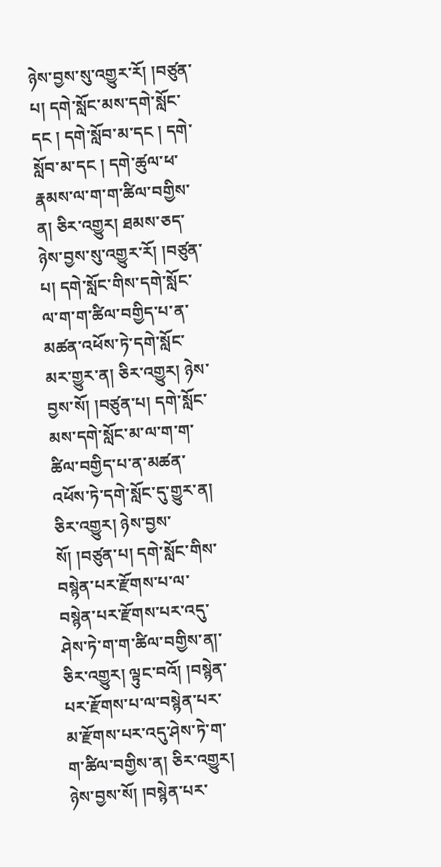ཉེས་བྱས་སུ་འགྱུར་རོ། །བཙུན་པ། དགེ་སློང་མས་དགེ་སློང་དང ། དགེ་སློབ་མ་དང ། དགེ་སློབ་མ་དང ། དགེ་ཚུལ་ཕ་རྣམས་ལ་ག་ག་ཚིལ་བགྱིས་ན། ཅིར་འགྱུར། ཐམས་ཅད་ཉེས་བྱས་སུ་འགྱུར་རོ། །བཙུན་པ། དགེ་སློང་གིས་དགེ་སློང་ལ་ག་ག་ཚིལ་བགྱིད་པ་ན་མཚན་འཕོས་ཏེ་དགེ་སློང་མར་གྱུར་ན། ཅིར་འགྱུར། ཉེས་བྱས་སོ། །བཙུན་པ། དགེ་སློང་མས་དགེ་སློང་མ་ལ་ག་ག་ཚིལ་བགྱིད་པ་ན་མཚན་འཕོས་ཏེ་དགེ་སློང་དུ་གྱུར་ན། ཅིར་འགྱུར། ཉེས་བྱས་སོ། །བཙུན་པ། དགེ་སློང་གིས་བསྙེན་པར་རྫོགས་པ་ལ་བསྙེན་པར་རྫོགས་པར་འདུ་ཤེས་ཏེ་ག་ག་ཚིལ་བགྱིས་ན།་ཅིར་འགྱུར། ལྟུང་བའོ། །བསྙེན་པར་རྫོགས་པ་ལ་བསྙེན་པར་མ་རྫོགས་པར་འདུ་ཤེས་ཏེ་ག་ག་ཚིལ་བགྱིས་ན། ཅིར་འགྱུར། ཉེས་བྱས་སོ། །བསྙེན་པར་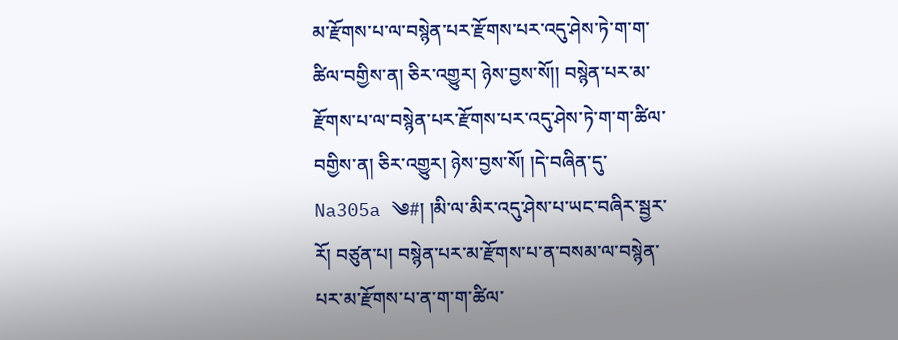མ་རྫོགས་པ་ལ་བསྙེན་པར་རྫོགས་པར་འདུ་ཤེས་ཏེ་ག་ག་ཚིལ་བགྱིས་ན། ཅིར་འགྱུར། ཉེས་བྱས་སོ།། བསྙེན་པར་མ་རྫོགས་པ་ལ་བསྙེན་པར་རྫོགས་པར་འདུ་ཤེས་ཏེ་ག་ག་ཚིལ་བགྱིས་ན། ཅིར་འགྱུར། ཉེས་བྱས་སོ། །དེ་བཞིན་དུ་ Na305a ༄#། །མི་ལ་མིར་འདུ་ཤེས་པ་ཡང་བཞིར་སྦྱར་རོ། བཙུན་པ། བསྙེན་པར་མ་རྫོགས་པ་ན་བསམ་ལ་བསྙེན་པར་མ་རྫོགས་པ་ན་ག་ག་ཚིལ་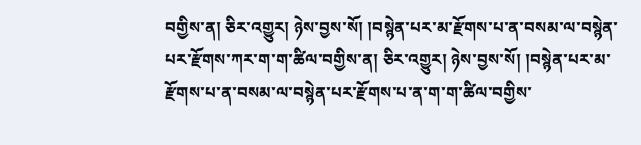བགྱིས་ན། ཅིར་འགྱུར། ཉེས་བྱས་སོ། །བསྙེན་པར་མ་རྫོགས་པ་ན་བསམ་ལ་བསྙེན་པར་རྫོགས་ཀར་ག་ག་ཚིལ་བགྱིས་ན། ཅིར་འགྱུར། ཉེས་བྱས་སོ། །བསྙེན་པར་མ་རྫོགས་པ་ན་བསམ་ལ་བསྙེན་པར་རྫོགས་པ་ན་ག་ག་ཚིལ་བགྱིས་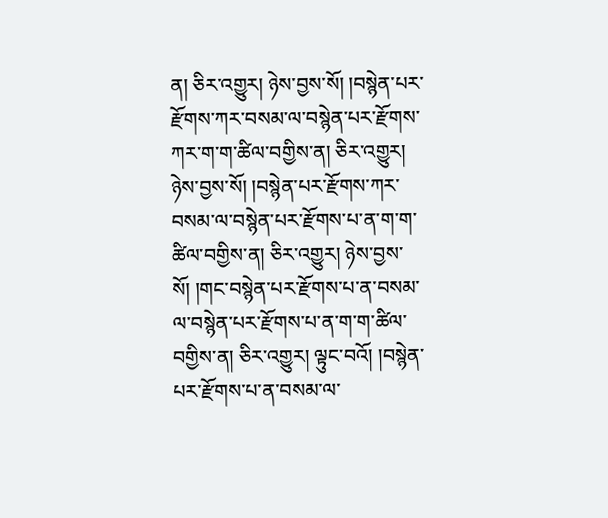ན། ཅིར་འགྱུར། ཉེས་བྱས་སོ། །བསྙེན་པར་རྫོགས་ཀར་བསམ་ལ་བསྙེན་པར་རྫོགས་ཀར་ག་ག་ཚིལ་བགྱིས་ན། ཅིར་འགྱུར། ཉེས་བྱས་སོ། །བསྙེན་པར་རྫོགས་ཀར་བསམ་ལ་བསྙེན་པར་རྫོགས་པ་ན་ག་ག་ཚིལ་བགྱིས་ན། ཅིར་འགྱུར། ཉེས་བྱས་སོ། །གང་བསྙེན་པར་རྫོགས་པ་ན་བསམ་ལ་བསྙེན་པར་རྫོགས་པ་ན་ག་ག་ཚིལ་བགྱིས་ན། ཅིར་འགྱུར། ལྟུང་བའོ། །བསྙེན་པར་རྫོགས་པ་ན་བསམ་ལ་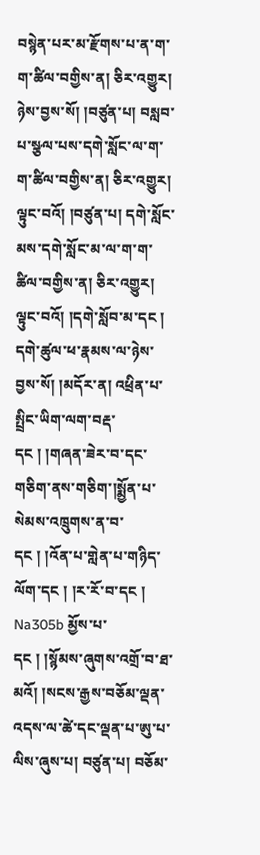བསྙེན་པར་མ་རྫོགས་པ་ན་ག་ག་ཚིལ་བགྱིས་ན། ཅིར་འགྱུར། ཉེས་བྱས་སོ། །བཙུན་པ། བསླབ་པ་སྩལ་པས་དགེ་སློང་ལ་ག་ག་ཚིལ་བགྱིས་ན། ཅིར་འགྱུར། ལྟུང་བའོ། །བཙུན་པ། དགེ་སློང་མས་དགེ་སློང་མ་ལ་ག་ག་ཚིལ་བགྱིས་ན། ཅིར་འགྱུར། ལྟུང་བའོ། །དགེ་སློབ་མ་དང ། དགེ་ཚུལ་ཕ་རྣམས་ལ་ཉེས་བྱས་སོ། །མདོར་ན། འཕྲིན་པ་སྤྲིང་ཡིག་ལག་བརྡ་དང ། །གཞན་ཟེར་བ་དང་གཅིག་ནས་གཅིག་།སྨྱོན་པ་སེམས་འཁྲུགས་ན་བ་དང ། །འོན་པ་གླེན་པ་གཉིད་ལོག་དང ། །ར་རོ་བ་དང ། Na305b མྱོས་པ་དང ། །སྙོམས་ཞུགས་འགྲོ་བ་ཐ་མའོ། །སངས་རྒྱས་བཅོམ་ལྡན་འདས་ལ་ཚེ་དང་ལྡན་པ་ཨུ་པ་ལིས་ཞུས་པ། བཙུན་པ། བཅོམ་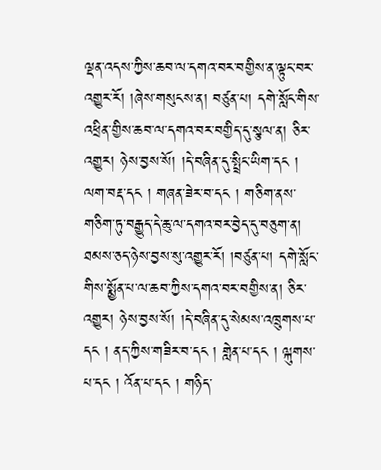ལྡན་འདས་ཀྱིས་ཆབ་ལ་དགའ་བར་བགྱིས་ན་ལྟུང་བར་འགྱུར་རོ། །ཞེས་གསུངས་ན། བཙུན་པ། དགེ་སློང་གིས་འཕྲིན་གྱིས་ཆབ་ལ་དགའ་བར་བགྱིད་དུ་སྩལ་ན། ཅིར་འགྱུར། ཉེས་བྱས་སོ། །དེ་བཞིན་དུ་སྤྲིང་ཡིག་དང ། ལག་བརྡ་དང ། གཞན་ཟེར་བ་དང ། གཅིག་ནས་གཅིག་ཏུ་བརྒྱུད་དེ་ཆུ་ལ་དགའ་བར་བྱེད་དུ་བཅུག་ན། ཐམས་ཅད་ཉེས་བྱས་སུ་འགྱུར་རོ། །བཙུན་པ། དགེ་སློང་གིས་སྨྱོན་པ་ལ་ཆབ་ཀྱིས་དགའ་བར་བགྱིས་ན། ཅིར་འགྱུར། ཉེས་བྱས་སོ། །དེ་བཞིན་དུ་སེམས་འཁྲུགས་པ་དང ། ནད་ཀྱིས་གཟིར་བ་དང ། གླེན་པ་དང ། ལྐུགས་པ་དང ། འོན་པ་དང ། གཉིད་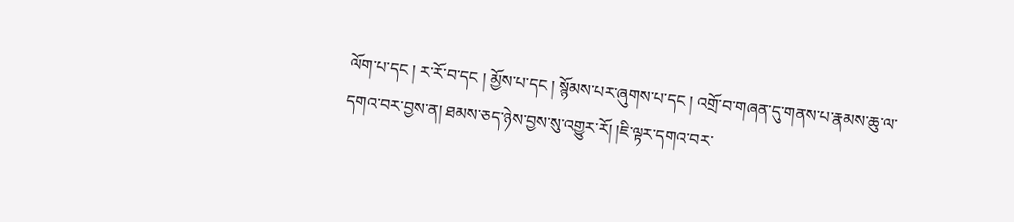ལོག་པ་དང ། ར་རོ་བ་དང ། མྱོས་པ་དང ། སྙོམས་པར་ཞུགས་པ་དང ། འགྲོ་བ་གཞན་དུ་གནས་པ་རྣམས་ཆུ་ལ་དགའ་བར་བྱས་ན། ཐམས་ཅད་ཉེས་བྱས་སུ་འགྱུར་རོ། །ཇི་ལྟར་དགའ་བར་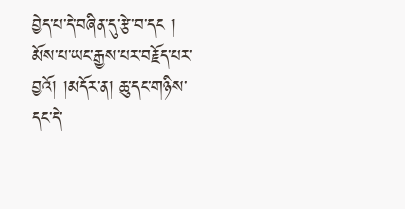བྱེད་པ་དེ་བཞིན་དུ་རྩེ་བ་དང ། མོས་པ་ཡང་རྒྱས་པར་བརྗོད་པར་བྱའོ། །མདོར་ན། ཆུ་དང་གཉིས་དང་དེ་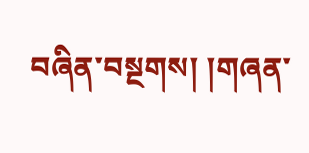བཞིན་བསྔགས། །གཞན་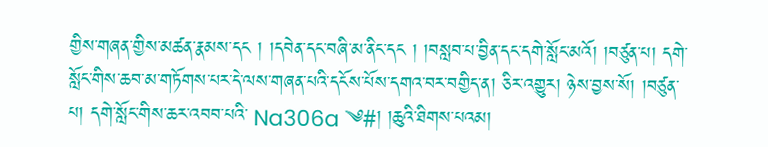གྱིས་གཞན་གྱིས་མཚན་རྣམས་དང ། །དབེན་དང་བཞི་མ་ནིང་དང ། །བསླབ་པ་བྱིན་དང་དགེ་སློང་མའོ། །བཙུན་པ། དགེ་སློང་གིས་ཆབ་མ་གཏོགས་པར་དེ་ལས་གཞན་པའི་དངོས་པོས་དགའ་བར་བགྱིད་ན། ཅིར་འགྱུར། ཉེས་བྱས་སོ། །བཙུན་པ། དགེ་སློང་གིས་ཆར་འབབ་པའི་ Na306a ༄#། །ཆུའི་ཐིགས་པའམ།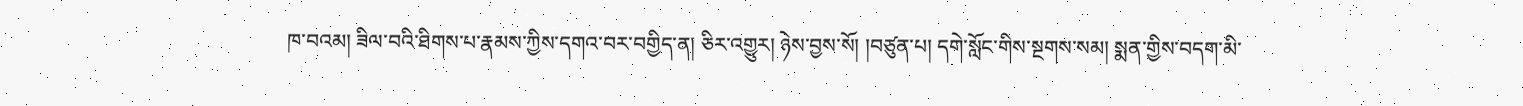ཁ་བའམ། ཟིལ་བའི་ཐིགས་པ་རྣམས་ཀྱིས་དགའ་བར་བགྱིད་ན། ཅིར་འགྱུར། ཉེས་བྱས་སོ། །བཙུན་པ། དགེ་སློང་གིས་སྔགས་སམ། སྨན་གྱིས་བདག་མི་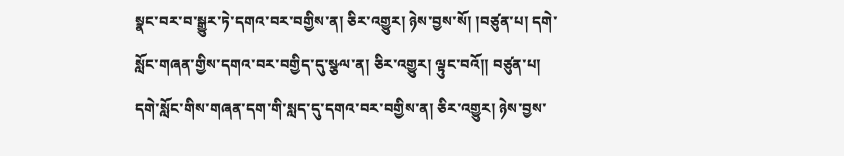སྣང་བར་བ་སྒྱུར་ཏེ་དགའ་བར་བགྱིས་ན། ཅིར་འགྱུར། ཉེས་བྱས་སོ། །བཙུན་པ། དགེ་སློང་གཞན་གྱིས་དགའ་བར་བགྱིད་དུ་སྩལ་ན། ཅིར་འགྱུར། ལྟུང་བའོ།། བཙུན་པ། དགེ་སློང་གིས་གཞན་དག་གི་སླད་དུ་དགའ་བར་བགྱིས་ན། ཅིར་འགྱུར། ཉེས་བྱས་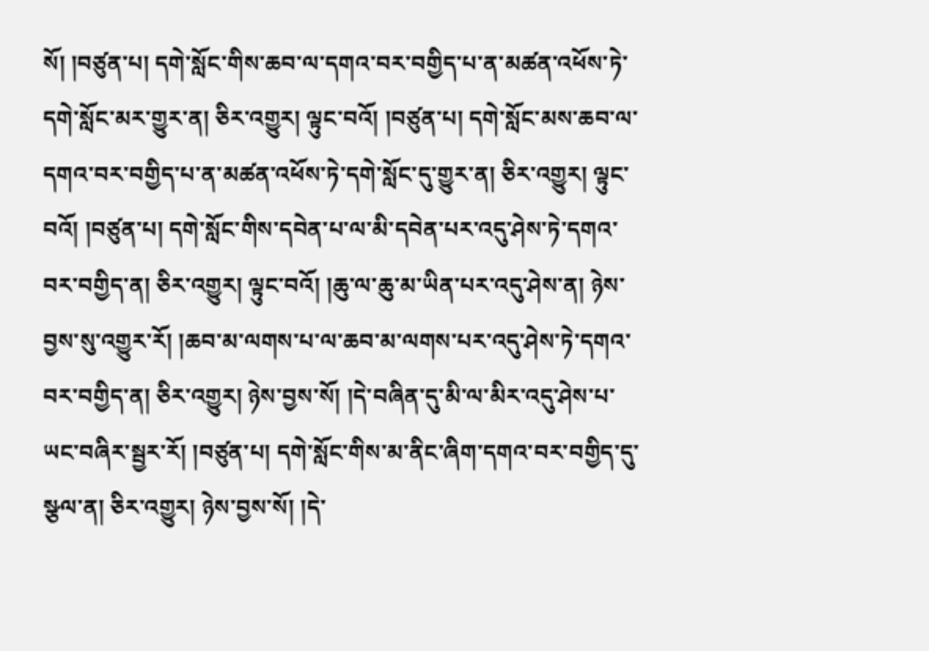སོ། །བཙུན་པ། དགེ་སློང་གིས་ཆབ་ལ་དགའ་བར་བགྱིད་པ་ན་མཚན་འཕོས་ཏེ་དགེ་སློང་མར་གྱུར་ན། ཅིར་འགྱུར། ལྟུང་བའོ། །བཙུན་པ། དགེ་སློང་མས་ཆབ་ལ་དགའ་བར་བགྱིད་པ་ན་མཚན་འཕོས་ཏེ་དགེ་སློང་དུ་གྱུར་ན། ཅིར་འགྱུར། ལྟུང་བའོ། །བཙུན་པ། དགེ་སློང་གིས་དབེན་པ་ལ་མི་དབེན་པར་འདུ་ཤེས་ཏེ་དགའ་བར་བགྱིད་ན། ཅིར་འགྱུར། ལྟུང་བའོ། །ཆུ་ལ་ཆུ་མ་ཡིན་པར་འདུ་ཤེས་ན། ཉེས་བྱས་སུ་འགྱུར་རོ། །ཆབ་མ་ལགས་པ་ལ་ཆབ་མ་ལགས་པར་འདུ་ཤེས་ཏེ་དགའ་བར་བགྱིད་ན། ཅིར་འགྱུར། ཉེས་བྱས་སོ། །དེ་བཞིན་དུ་མི་ལ་མིར་འདུ་ཤེས་པ་ཡང་བཞིར་སྦྱར་རོ། །བཙུན་པ། དགེ་སློང་གིས་མ་ནིང་ཞིག་དགའ་བར་བགྱིད་དུ་སྩལ་ན། ཅིར་འགྱུར། ཉེས་བྱས་སོ། །དེ་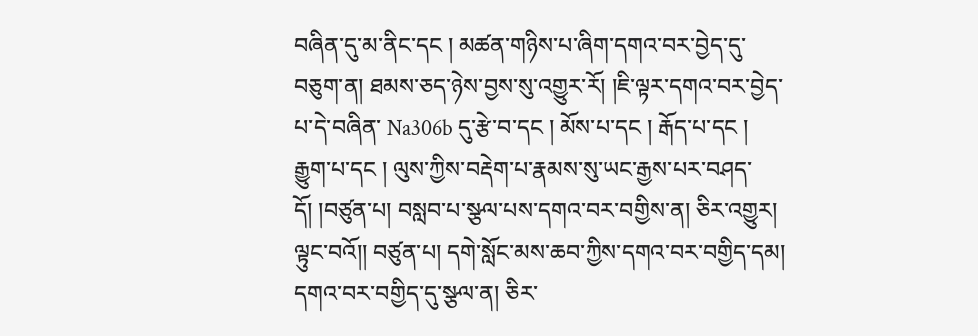བཞིན་དུ་མ་ནིང་དང ། མཚན་གཉིས་པ་ཞིག་དགའ་བར་བྱེད་དུ་བཅུག་ན། ཐམས་ཅད་ཉེས་བྱས་སུ་འགྱུར་རོ། །ཇི་ལྟར་དགའ་བར་བྱེད་པ་དེ་བཞིན་ Na306b དུ་རྩེ་བ་དང ། མོས་པ་དང ། རྒོད་པ་དང ། རྒྱུག་པ་དང ། ལུས་ཀྱིས་བརྡེག་པ་རྣམས་སུ་ཡང་རྒྱས་པར་བཤད་དོ། །བཙུན་པ། བསླབ་པ་སྩལ་པས་དགའ་བར་བགྱིས་ན། ཅིར་འགྱུར། ལྟུང་བའོ།། བཙུན་པ། དགེ་སློང་མས་ཆབ་ཀྱིས་དགའ་བར་བགྱིད་དམ། དགའ་བར་བགྱིད་དུ་སྩལ་ན། ཅིར་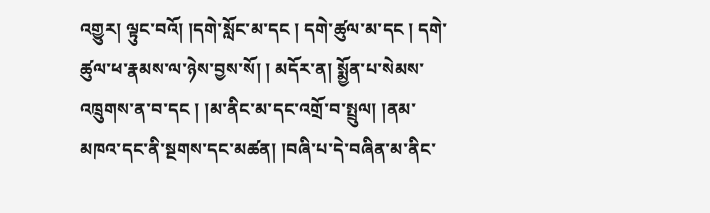འགྱུར། ལྟུང་བའོ། །དགེ་སློང་མ་དང ། དགེ་ཚུལ་མ་དང ། དགེ་ཚུལ་ཕ་རྣམས་ལ་ཉེས་བྱས་སོ། ། མདོར་ན། སྨྱོན་པ་སེམས་འཁྲུགས་ན་བ་དང ། །མ་ནིང་མ་དང་འགྲོ་བ་སྤྲུལ། །ནམ་མཁའ་དང་ནི་སྔགས་དང་མཚན། །བཞི་པ་དེ་བཞིན་མ་ནིང་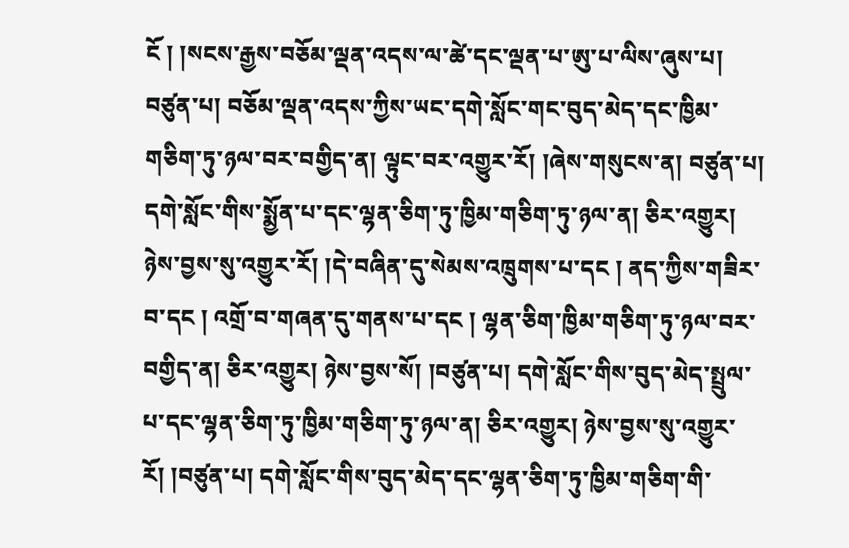ངོ ། །སངས་རྒྱས་བཅོམ་ལྡན་འདས་ལ་ཚེ་དང་ལྡན་པ་ཨུ་པ་ལིས་ཞུས་པ། བཙུན་པ། བཅོམ་ལྡན་འདས་ཀྱིས་ཡང་དགེ་སློང་གང་བུད་མེད་དང་ཁྱིམ་གཅིག་ཏུ་ཉལ་བར་བགྱིད་ན། ལྟུང་བར་འགྱུར་རོ། །ཞེས་གསུངས་ན། བཙུན་པ། དགེ་སློང་གིས་སྨྱོན་པ་དང་ལྷན་ཅིག་ཏུ་ཁྱིམ་གཅིག་ཏུ་ཉལ་ན། ཅིར་འགྱུར། ཉེས་བྱས་སུ་འགྱུར་རོ། །དེ་བཞིན་དུ་སེམས་འཁྲུགས་པ་དང ། ནད་ཀྱིས་གཟིར་བ་དང ། འགྲོ་བ་གཞན་དུ་གནས་པ་དང ། ལྷན་ཅིག་ཁྱིམ་གཅིག་ཏུ་ཉལ་བར་བགྱིད་ན། ཅིར་འགྱུར། ཉེས་བྱས་སོ། །བཙུན་པ། དགེ་སློང་གིས་བུད་མེད་སྤྲུལ་པ་དང་ལྷན་ཅིག་ཏུ་ཁྱིམ་གཅིག་ཏུ་ཉལ་ན། ཅིར་འགྱུར། ཉེས་བྱས་སུ་འགྱུར་རོ། །བཙུན་པ། དགེ་སློང་གིས་བུད་མེད་དང་ལྷན་ཅིག་ཏུ་ཁྱིམ་གཅིག་གི་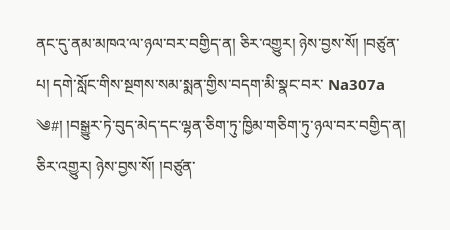ནང་དུ་ནམ་མཁའ་ལ་ཉལ་བར་བགྱིད་ན། ཅིར་འགྱུར། ཉེས་བྱས་སོ། །བཙུན་པ། དགེ་སློང་གིས་སྔགས་སམ་སྨན་གྱིས་བདག་མི་སྣང་བར་ Na307a ༄#། །བསྒྱུར་ཏེ་བུད་མེད་དང་ལྷན་ཅིག་ཏུ་ཁྱིམ་གཅིག་ཏུ་ཉལ་བར་བགྱིད་ན། ཅིར་འགྱུར། ཉེས་བྱས་སོ། །བཙུན་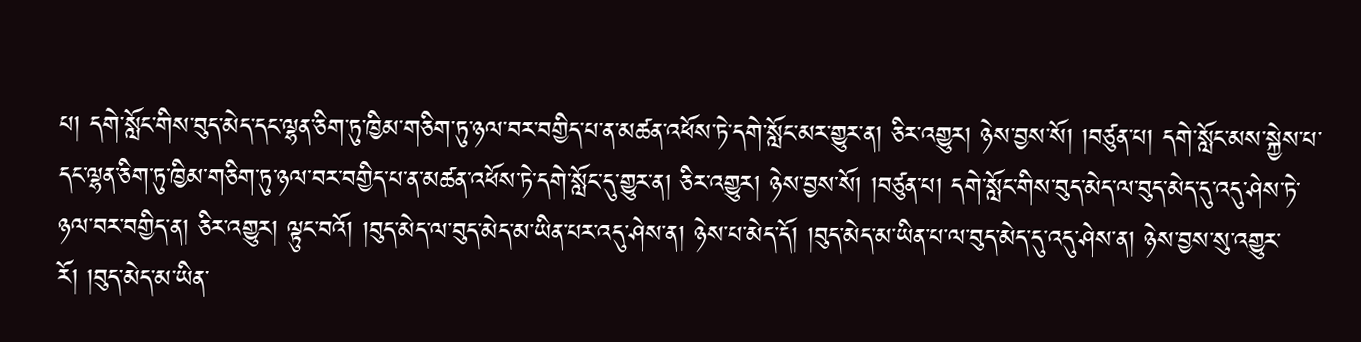པ། དགེ་སློང་གིས་བུད་མེད་དང་ལྷན་ཅིག་ཏུ་ཁྱིམ་གཅིག་ཏུ་ཉལ་བར་བགྱིད་པ་ན་མཚན་འཕོས་ཏེ་དགེ་སློང་མར་གྱུར་ན། ཅིར་འགྱུར། ཉེས་བྱས་སོ། །བཙུན་པ། དགེ་སློང་མས་སྐྱེས་པ་དང་ལྷན་ཅིག་ཏུ་ཁྱིམ་གཅིག་ཏུ་ཉལ་བར་བགྱིད་པ་ན་མཚན་འཕོས་ཏེ་དགེ་སློང་དུ་གྱུར་ན། ཅིར་འགྱུར། ཉེས་བྱས་སོ། །བཙུན་པ། དགེ་སློང་གིས་བུད་མེད་ལ་བུད་མེད་དུ་འདུ་ཤེས་ཏེ་ཉལ་བར་བགྱིད་ན། ཅིར་འགྱུར། ལྟུང་བའོ། །བུད་མེད་ལ་བུད་མེད་མ་ཡིན་པར་འདུ་ཤེས་ན། ཉེས་པ་མེད་དོ། །བུད་མེད་མ་ཡིན་པ་ལ་བུད་མེད་དུ་འདུ་ཤེས་ན། ཉེས་བྱས་སུ་འགྱུར་རོ། །བུད་མེད་མ་ཡིན་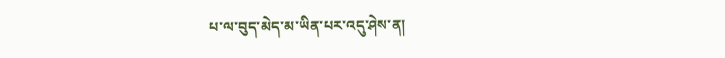པ་ལ་བུད་མེད་མ་ཡིན་པར་འདུ་ཤེས་ན།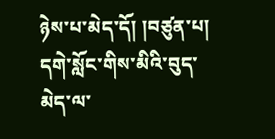ཉེས་པ་མེད་དོ། །བཙུན་པ། དགེ་སློང་གིས་མིའི་བུད་མེད་ལ་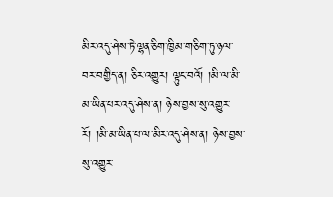མིར་འདུ་ཤེས་ཏེ་ལྷན་ཅིག་ཁྱིམ་གཅིག་ཏུ་ཉལ་བར་བགྱིད་ན། ཅིར་འགྱུར། ལྟུང་བའོ། །མི་ལ་མི་མ་ཡིན་པར་འདུ་ཤེས་ན། ཉེས་བྱས་སུ་འགྱུར་རོ། །མི་མ་ཡིན་པ་ལ་མིར་འདུ་ཤེས་ན། ཉེས་བྱས་སུ་འགྱུར་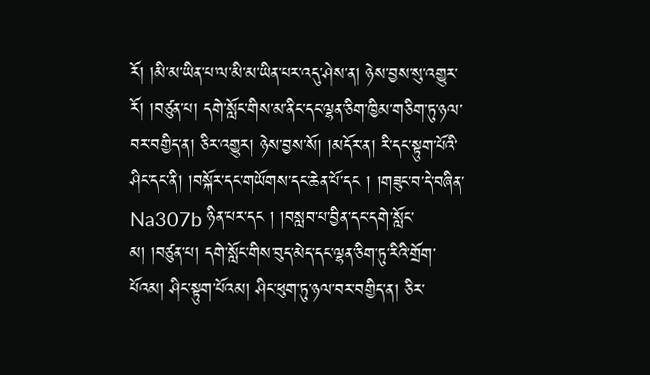རོ། །མི་མ་ཡིན་པ་ལ་མི་མ་ཡིན་པར་འདུ་ཤེས་ན། ཉེས་བྱས་སུ་འགྱུར་རོ། །བཙུན་པ། དགེ་སློང་གིས་མ་ནིང་དང་ལྷན་ཅིག་ཁྱིམ་གཅིག་ཏུ་ཉལ་བར་བགྱིད་ན། ཅིར་འགྱུར། ཉེས་བྱས་སོ། །མདོར་ན། རི་དང་སྟུག་པོའི་ཤིང་དང་ནི། །བསྐོར་དང་གཡོགས་དང་ཆེན་པོ་དང ། །གཟུང་བ་དེ་བཞིན་ Na307b ཉིན་པར་དང ། །བསླབ་པ་བྱིན་དང་དགེ་སློང་མ། །བཙུན་པ། དགེ་སློང་གིས་བུད་མེད་དང་ལྷན་ཅིག་ཏུ་རིའི་གྲོག་པོའམ། ཤིང་སྟུག་པོའམ། ཤིང་ཕུག་ཏུ་ཉལ་བར་བགྱིད་ན། ཅིར་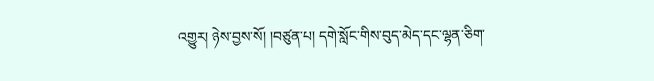འགྱུར། ཉེས་བྱས་སོ། །བཙུན་པ། དགེ་སློང་གིས་བུད་མེད་དང་ལྷན་ཅིག་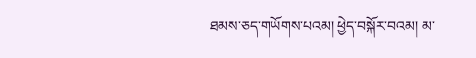ཐམས་ཅད་གཡོགས་པའམ། ཕྱེད་བསྐོར་བའམ། མ་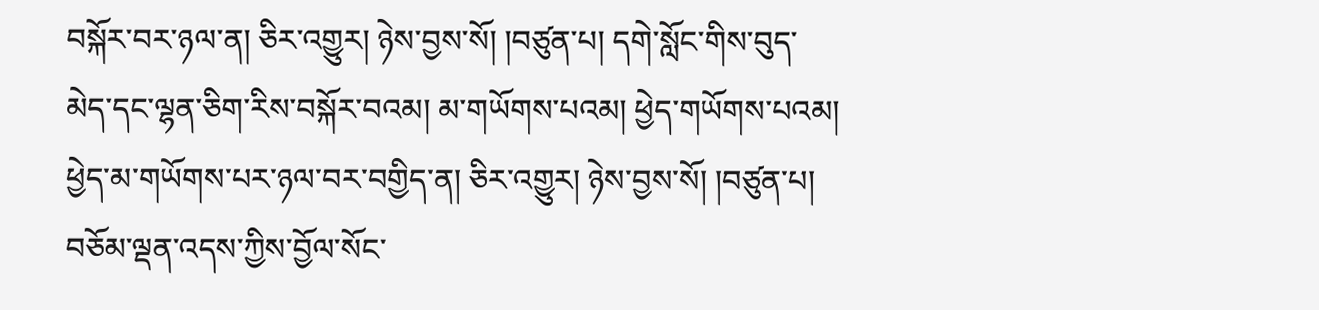བསྐོར་བར་ཉལ་ན། ཅིར་འགྱུར། ཉེས་བྱས་སོ། །བཙུན་པ། དགེ་སློང་གིས་བུད་མེད་དང་ལྷན་ཅིག་རིས་བསྐོར་བའམ། མ་གཡོགས་པའམ། ཕྱེད་གཡོགས་པའམ། ཕྱེད་མ་གཡོགས་པར་ཉལ་བར་བགྱིད་ན། ཅིར་འགྱུར། ཉེས་བྱས་སོ། །བཙུན་པ། བཅོམ་ལྡན་འདས་ཀྱིས་བྱོལ་སོང་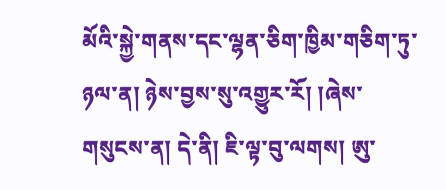མོའི་སྐྱེ་གནས་དང་ལྷན་ཅིག་ཁྱིམ་གཅིག་ཏུ་ཉལ་ན། ཉེས་བྱས་སུ་འགྱུར་རོ། །ཞེས་གསུངས་ན། དེ་ནི། ཇི་ལྟ་བུ་ལགས། ཨུ་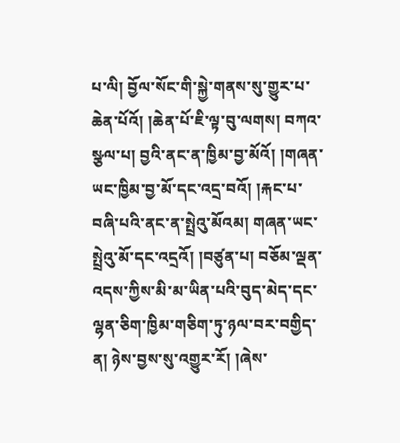པ་ལི། བྱོལ་སོང་གི་སྐྱེ་གནས་སུ་གྱུར་པ་ཆེན་པོའོ། །ཆེན་པོ་ཇི་ལྟ་བུ་ལགས། བཀའ་སྩལ་པ། བྱའི་ནང་ན་ཁྱིམ་བྱ་མོའོ། །གཞན་ཡང་ཁྱིམ་བྱ་མོ་དང་འདྲ་བའོ། །རྐང་པ་བཞི་པའི་ནང་ན་སྤྲེའུ་མོའམ། གཞན་ཡང་སྤྲེའུ་མོ་དང་འདྲའོ། །བཙུན་པ། བཅོམ་ལྡན་འདས་ཀྱིས་མི་མ་ཡིན་པའི་བུད་མེད་དང་ལྷན་ཅིག་ཁྱིམ་གཅིག་ཏུ་ཉལ་བར་བགྱིད་ན། ཉེས་བྱས་སུ་འགྱུར་རོ། །ཞེས་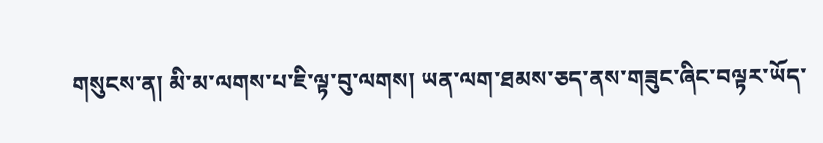གསུངས་ན། མི་མ་ལགས་པ་ཇི་ལྟ་བུ་ལགས། ཡན་ལག་ཐམས་ཅད་ནས་གཟུང་ཞིང་བལྟར་ཡོད་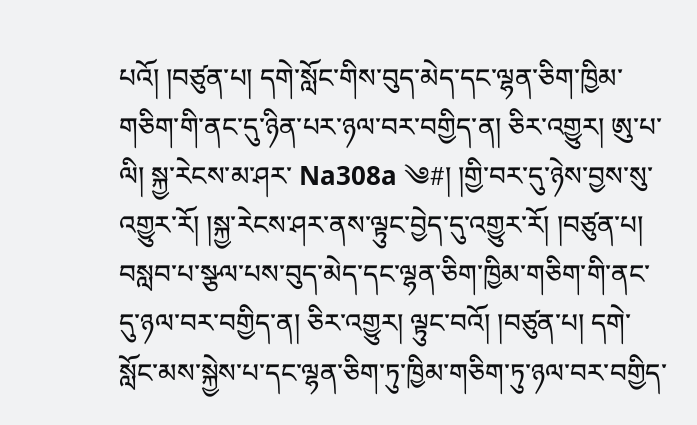པའོ། །བཙུན་པ། དགེ་སློང་གིས་བུད་མེད་དང་ལྷན་ཅིག་ཁྱིམ་གཅིག་གི་ནང་དུ་ཉིན་པར་ཉལ་བར་བགྱིད་ན། ཅིར་འགྱུར། ཨུ་པ་ལི། སྐྱ་རེངས་མ་ཤར་ Na308a ༄#། །གྱི་བར་དུ་ཉེས་བྱས་སུ་འགྱུར་རོ། །སྐྱ་རེངས་ཤར་ནས་ལྟུང་བྱེད་དུ་འགྱུར་རོ། །བཙུན་པ། བསླབ་པ་སྩལ་པས་བུད་མེད་དང་ལྷན་ཅིག་ཁྱིམ་གཅིག་གི་ནང་དུ་ཉལ་བར་བགྱིད་ན། ཅིར་འགྱུར། ལྟུང་བའོ། །བཙུན་པ། དགེ་སློང་མས་སྐྱེས་པ་དང་ལྷན་ཅིག་ཏུ་ཁྱིམ་གཅིག་ཏུ་ཉལ་བར་བགྱིད་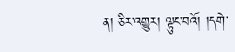ན། ཅིར་འགྱུར། ལྟུང་བའོ། །དགེ་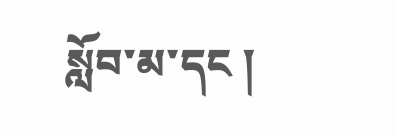སློབ་མ་དང །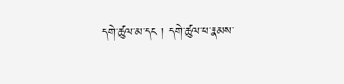དགེ་ཚུལ་མ་དང ། དགེ་ཚུལ་ཕ་རྣམས་